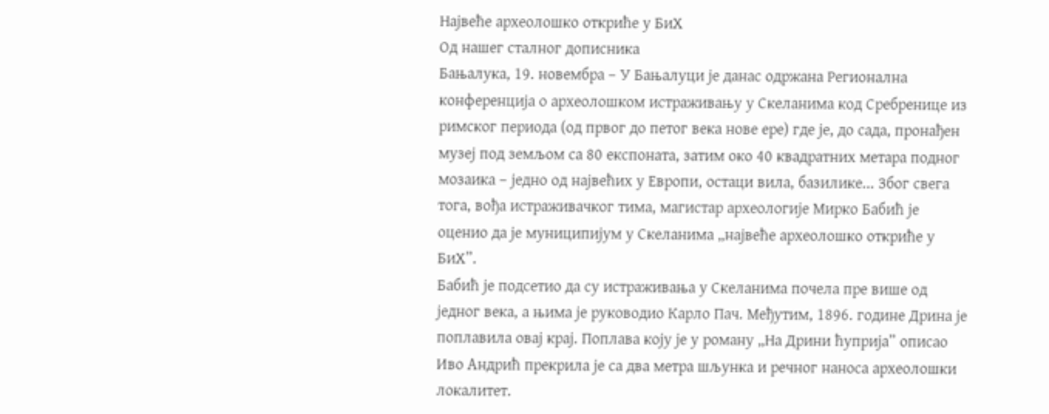Највеће археолошко откриће у БиХ
Од нашег сталног дописника
Бањалука, 19. новембра – У Бањалуци је данас одржана Регионална конференција о археолошком истраживању у Скеланима код Сребренице из римског периода (од првог до петог века нове ере) где је, до сада, пронађен музеј под земљом са 80 експоната, затим око 40 квадратних метара подног мозаика – једно од највећих у Европи, остаци вила, базилике... Због свега тога, вођа истраживачког тима, магистар археологије Мирко Бабић је оценио да је муниципијум у Скеланима „највеће археолошко откриће у БиХ”.
Бабић је подсетио да су истраживања у Скеланима почела пре више од једног века, а њима је руководио Карло Пач. Међутим, 1896. године Дрина је поплавила овај крај. Поплава коју је у роману „На Дрини ћуприја” описао Иво Андрић прекрила је са два метра шљунка и речног наноса археолошки локалитет.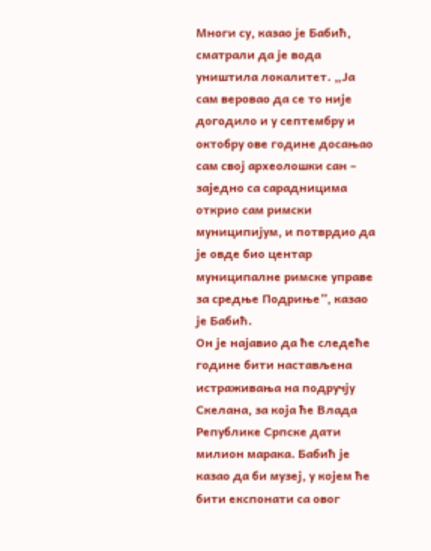Многи су, казао је Бабић, сматрали да је вода уништила локалитет. „Ја сам веровао да се то није догодило и у септембру и октобру ове године досањао сам свој археолошки сан – заједно са сарадницима открио сам римски муниципијум, и потврдио да је овде био центар муниципалне римске управе за средње Подриње”, казао је Бабић.
Он је најавио да ће следеће године бити настављена истраживања на подручју Скелана, за која ће Влада Републике Српске дати милион марака. Бабић је казао да би музеј, у којем ће бити експонати са овог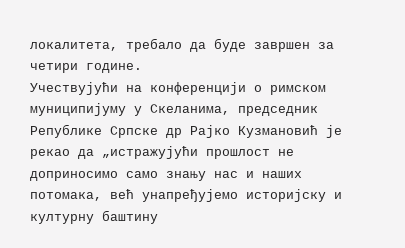локалитета, требало да буде завршен за четири године.
Учествујући на конференцији о римском муниципијуму у Скеланима, председник Републике Српске др Рајко Кузмановић је рекао да „истражујући прошлост не доприносимо само знању нас и наших потомака, већ унапређујемо историјску и културну баштину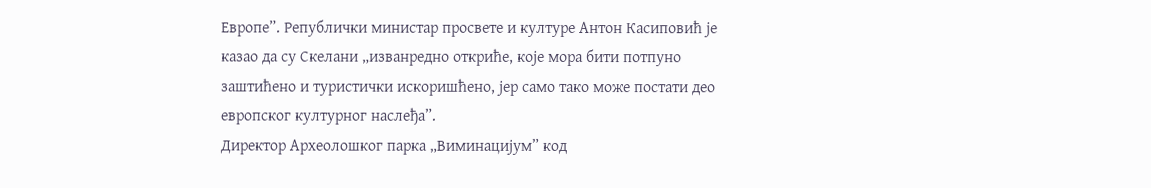Европе”. Републички министар просвете и културе Антон Касиповић је казао да су Скелани „изванредно откриће, које мора бити потпуно заштићено и туристички искоришћено, јер само тако може постати део европског културног наслеђа”.
Директор Археолошког парка „Виминацијум” код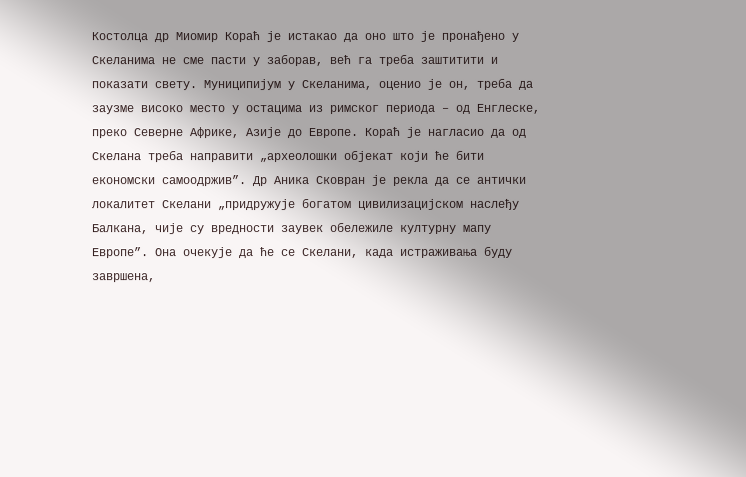Костолца др Миомир Кораћ је истакао да оно што је пронађено у Скеланима не сме пасти у заборав, већ га треба заштитити и показати свету. Муниципијум у Скеланима, оценио је он, треба да заузме високо место у остацима из римског периода – од Енглеске, преко Северне Африке, Азије до Европе. Кораћ је нагласио да од Скелана треба направити „археолошки објекат који ће бити економски самоодржив”. Др Аника Сковран је рекла да се антички локалитет Скелани „придружује богатом цивилизацијском наслеђу Балкана, чије су вредности заувек обележиле културну мапу Европе”. Она очекује да ће се Скелани, када истраживања буду завршена,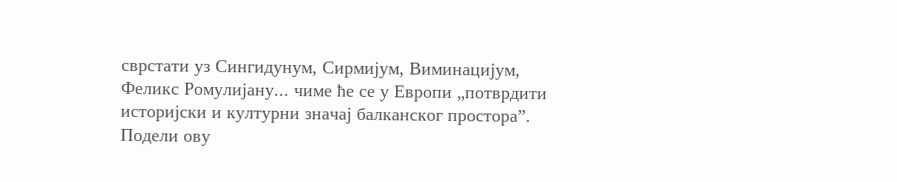сврстати уз Сингидунум, Сирмијум, Виминацијум, Феликс Ромулијану... чиме ће се у Европи „потврдити историјски и културни значај балканског простора”.
Подели ову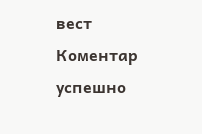вест
Комeнтар успeшно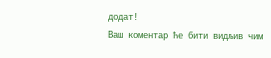додат!
Ваш комeнтар ћe бити видљив чим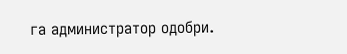га администратор одобри.